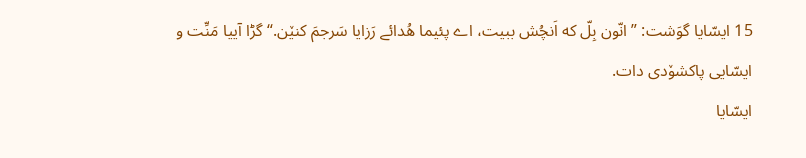15 ایسّایا گوَشت: ”انّون بِلّ که اَنچُش ببیت، اے پئیما هُدائے رَزایا سَرجمَ کنێن.“ گڑا آییا مَنِّت و ایسّایی پاکشۆدی دات.
ایسّایا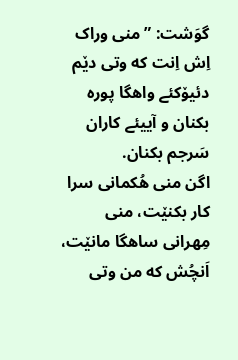گوَشت: ”منی وراک اِش اِنت که وتی دێم دئیۆکئے واهگا پوره بکنان و آییئے کاران سَرجم بکنان.
اگن منی هُکمانی سرا کار بکنێت، منی مِهرانی ساهگا مانێت، اَنچُش که من وتی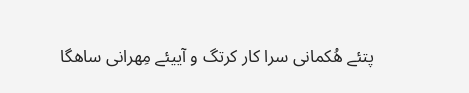پتئے هُکمانی سرا کار کرتگ و آییئے مِهرانی ساهگا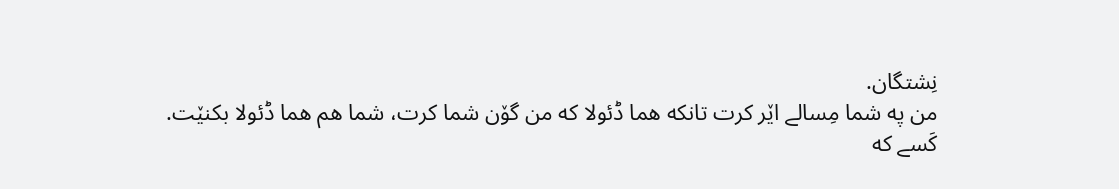نِشتگان.
من په شما مِسالے اێر کرت تانکه هما ڈئولا که من گۆن شما کرت، شما هم هما ڈئولا بکنێت.
کَسے که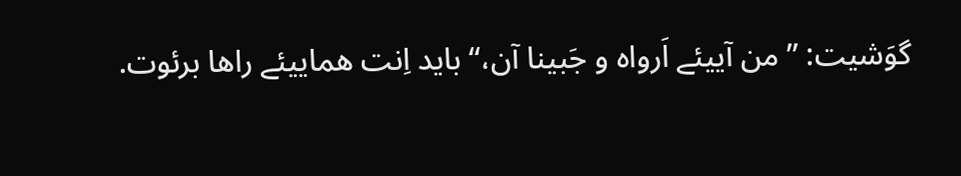گوَشیت: ”من آییئے اَرواه و جَبینا آن،“ باید اِنت هماییئے راها برئوت.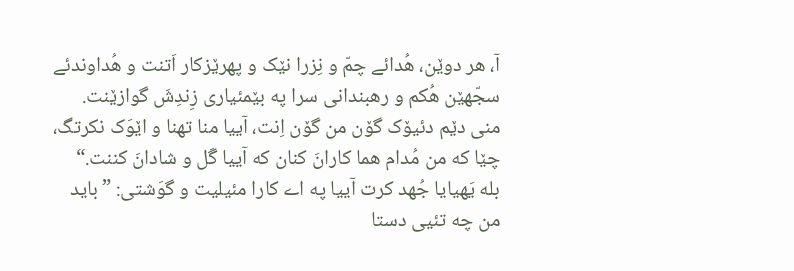آ، هر دوێن، هُدائے چمّ و نِزرا نێک و پهرێزکار اَتنت و هُداوندئے سجّهێن هُکم و رهبندانی سرا په بێمئیاری زِندِشَ گوازێنت.
منی دێم دئیۆک گۆن من گۆن اِنت، آییا منا تهنا و اێوَک نکرتگ، چێا که من مُدام هما کارانَ کنان که آییا گَل و شادانَ کننت.“
بله یَهیایا جُهد کرت آییا په اے کارا مئیلیت و گوَشتی: ”باید من چه تئیی دستا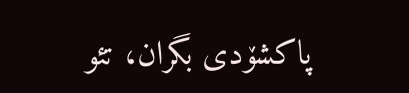پاکشۆدی بگران، تئو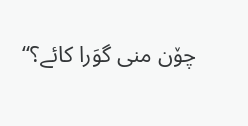چۆن منی گوَرا کائے؟“